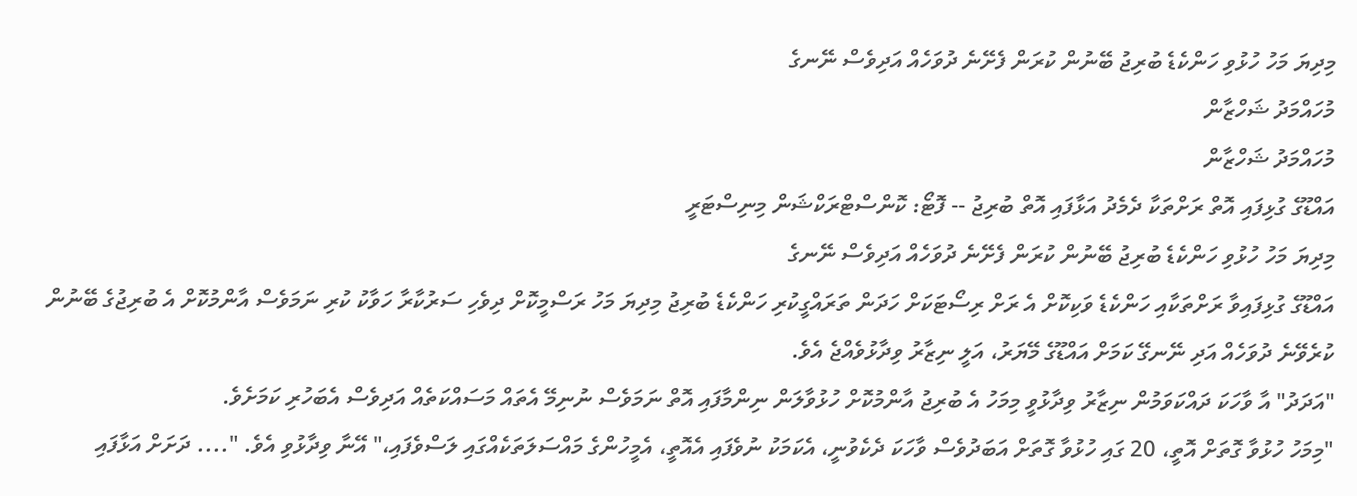މިދިޔަ މަހު ހުޅުވި ހަންކެޑެ ބުރިޖު ބޭނުން ކުރަން ފެށޭނެ ދުވަހެއް އަދިވެސް ނޭނގެ
މުހައްމަދު ޝަހްޒާން
މުހައްމަދު ޝަހްޒާން
އައްޑޫގެ ގުޅިފައި އޮތް ރަށްތަކާ ދެމެދު އަޅާފައި އޮތް ބުރިޖު -- ފޮޓޯ: ކޮންސްޓްރަކްޝަން މިނިސްޓަރީ
މިދިޔަ މަހު ހުޅުވި ހަންކެޑެ ބުރިޖު ބޭނުން ކުރަން ފެށޭނެ ދުވަހެއް އަދިވެސް ނޭނގެ
އައްޑޫގެ ގުޅިފައިވާ ރަށްތަކާއި ހަންކެޑެ ވަކިކޮށް އެ ރަށް ރިސޯޓަކަށް ހަދަން ތަރައްގީކުރި ހަންކެޑެ ބުރިޖު މިދިޔަ މަހު ރަސްމީކޮށް ދިވެހި ސަރުކާރާ ހަވާކު ކުރި ނަމަވެސް އާންމުކޮށް އެ ބުރިޖުގެ ބޭނުން ކުރެވޭނެ ދުވަހެއް އަދި ނޭނގޭ ކަމަށް އައްޑޫގެ މޭޔަރު، އަލީ ނިޒާރު ވިދާޅުވެއްޖެ އެވެ.
"އަދަދު" އާ ވާހަކަ ދައްކަވަމުން ނިޒާރު ވިދާޅުވީ މިމަހު އެ ބުރިޖު އާންމުކޮށް ހުޅުވާލަން ނިންމާފައި އޮތް ނަމަވެސް ނުނިމޭ އެތައް މަސައްކަތެއް އަދިވެސް އެބަހުރި ކަމަށެވެ.
"މިމަހު ހުޅުވާ ގޮތަށް އޮތީ، 20 ގައި ހުޅުވާ ގޮތަށް އަބަދުވެސް ވާހަކަ ދެކެވުނީ، އެކަމަކު ނުވެފައި އެއޮތީ، އެމީހުންގެ މައްސަލަތަކެއްގައި ލަސްވެފައި،" އޭނާ ވިދާޅުވި އެވެ. ".... ދަށަށް އަޅާފައި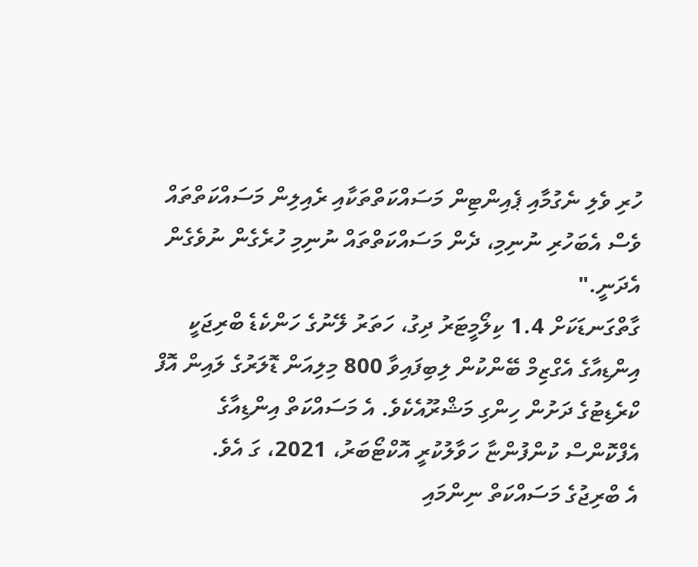ހުރި ވެލި ނެގުމާއި ޕެއިންޓިން މަސައްކަތްތަކާއި ރެއިލިން މަސައްކަތްތައް ވެސް އެބަހުރި ނުނިމި، ދެން މަސައްކަތްތައް ނުނިމި ހުރެގެން ނުވެގެން އެދަނީ."
ގާތްގަނޑަކަށް 1.4 ކިލޯމީޓަރު ދިގު، ހަތަރު ލޭނުގެ ހަންކެޑެ ބްރިޖަކީ އިންޑިއާގެ އެގްޒިމް ބޭންކުން ލިބިފައިވާ 800 މިލިއަން ޑޮލަރުގެ ލައިން އޮފް ކްރެޑިޓުގެ ދަށުން ހިންގި މަޝްރޫއެކެވެ. އެ މަސައްކަތް އިންޑިއާގެ އެފްކޮންސް ކުންފުންޏާ ހަވާލުކުރީ އޮކްޓޯބަރު، 2021، ގަ އެވެ.
އެ ބްރިޖުގެ މަސައްކަތް ނިންމައި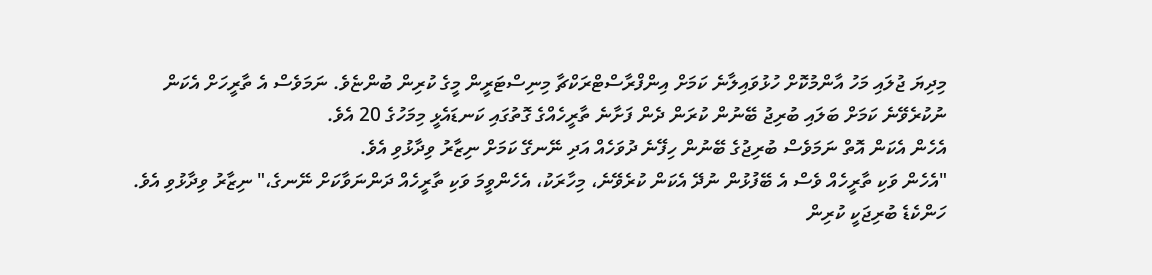މިދިޔަ ޖުލައި މަހު އާންމުކޮށް ހުޅުވައިލާނެ ކަމަށް އިންފްރާސްޓްރަކްޗާ މިނިސްޓަރީން މީގެ ކުރިން ބުންޏެވެ. ނަމަވެސް އެ ތާރީހަށް އެކަން ނުކުރެވޭނެ ކަމަށް ބަލައި ބުރިޖު ބޭނުން ކުރަން ދެން ފަށާނެ ތާރީހެއްގެ ގޮތުގައި ކަނޑައެޅީ މިމަހުގެ 20 އެވެ.
އެހެން އެކަން އޮތް ނަމަވެސް ބުރިޖުގެ ބޭނުން ހިފޭނެ ދުވަހެއް އަދި ނޭނގޭ ކަމަށް ނިޒާރު ވިދާޅުވި އެވެ.
"އެހެން ވަކި ތާރީހެއް ވެސް އެ ބޭފުޅުން ނުދޭ އެކަން ކުރެވޭނެ، މިހާރަކު، އެހެންވީމަ ވަކި ތާރީހެއް ދަންނަވާކަށް ނޭނގެ،" ނިޒާރު ވިދާޅުވި އެވެ.
ހަންކެޑެ ބުރިޖަކީ ކުރިން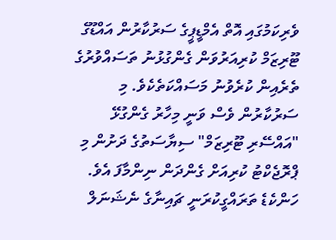ވެރިކަމުގައި އޮތް އެމްޑީޕީގެ ސަރުކާރުން އައްޑޫގެ ޓޫރިޒަމް ކުރިއަރުވަން ގެންގުޅުނު ތަސައްވުރުގެ ތެރެއިން ކުރެވުނު މަސައްކަތެކެވެ. މި ސަރުކާރުން ވެސް ވަނީ މިހާރު ގެންގުޅޭ "އައްސޭރި ޓޫރިޒަމް" ސިޔާސަތުގެ ދަށުން މި ޕްރޮޖެކްޓު ކުރިއަށް ގެންދަން ނިންމާފަ އެވެ.
ހަންކެޑެ ތަރައްގީކުރަނީ ޗައިނާގެ ނެޝަނަލް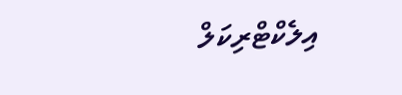އިލެކްޓްރިކަލް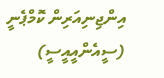އިންޖިނިއަރިން ކޮމްޕެނީ (ސީއެންއީއީސީ)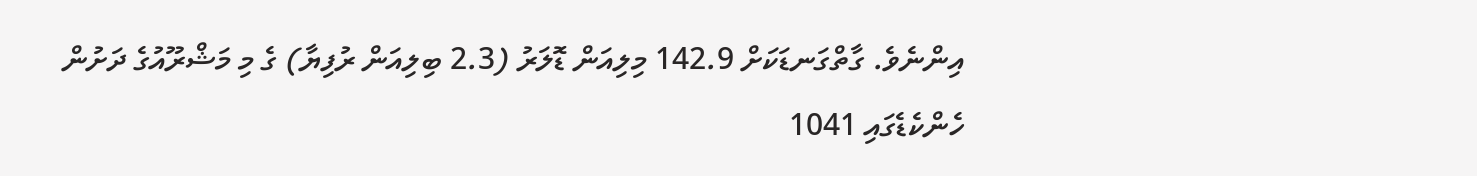އިންނެވެ. ގާތްގަނޑަކަށް 142.9 މިލިއަން ޑޮލަރު (2.3 ބިލިއަން ރުފިޔާ) ގެ މި މަޝްރޫއުގެ ދަށުން ހެންކެޑެގައި 1041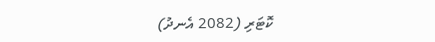ކޮޓަރި (2082 އެނދު)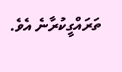ތަރައްގީކުރާނެ އެވެ.